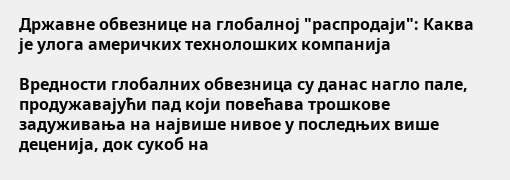Државне обвезнице на глобалној "распродаји": Каква је улога америчких технолошких компанија

Вредности глобалних обвезница су данас нагло пале, продужавајући пад који повећава трошкове задуживања на највише нивое у последњих више деценија, док сукоб на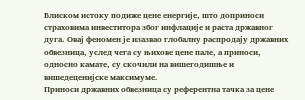Блиском истоку подиже цене енергије, што доприноси страховима инвеститора због инфлације и раста државног дуга. Овај феномен је изазвао глобалну распродају државних обвезница, услед чега су њихове цене пале, а приноси, односно камате, су скочили на вишегодишње и вишедеценијске максимуме.
Приноси државних обвезница су референтна тачка за цене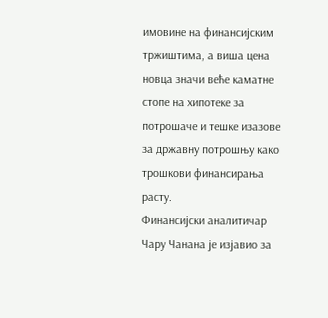имовине на финансијским тржиштима, а виша цена новца значи веће каматне стопе на хипотеке за потрошаче и тешке изазове за државну потрошњу како трошкови финансирања расту.
Финансијски аналитичар Чару Чанана је изјавио за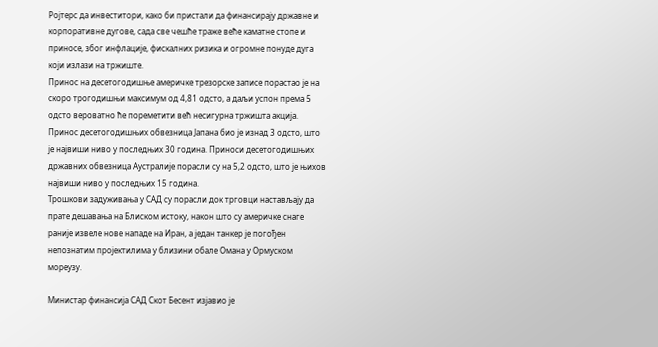Ројтерс да инвеститори, како би пристали да финансирају државне и корпоративне дугове, сада све чешће траже веће каматне стопе и приносе, због инфлације, фискалних ризика и огромне понуде дуга који излази на тржиште.
Принос на десетогодишње америчке трезорске записе порастао је на скоро трогодишњи максимум од 4,81 одсто, а даљи успон према 5 одсто вероватно ће пореметити већ несигурна тржишта акција. Принос десетогодишњих обвезница Јапана био је изнад 3 одсто, што је највиши ниво у последњих 30 година. Приноси десетогодишњих државних обвезница Аустралије порасли су на 5,2 одсто, што је њихов највиши ниво у последњих 15 година.
Трошкови задуживања у САД су порасли док трговци настављају да прате дешавања на Блиском истоку, након што су америчке снаге раније извеле нове нападе на Иран, а један танкер је погођен непознатим пројектилима у близини обале Омана у Ормуском мореузу.

Министар финансија САД Скот Бесент изјавио је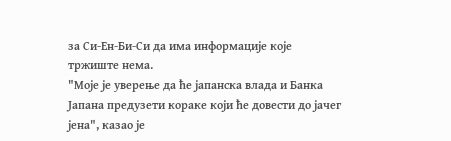за Си-Ен-Би-Си да има информације које тржиште нема.
"Моје је уверење да ће јапанска влада и Банка Јапана предузети кораке који ће довести до јачег јена", казао је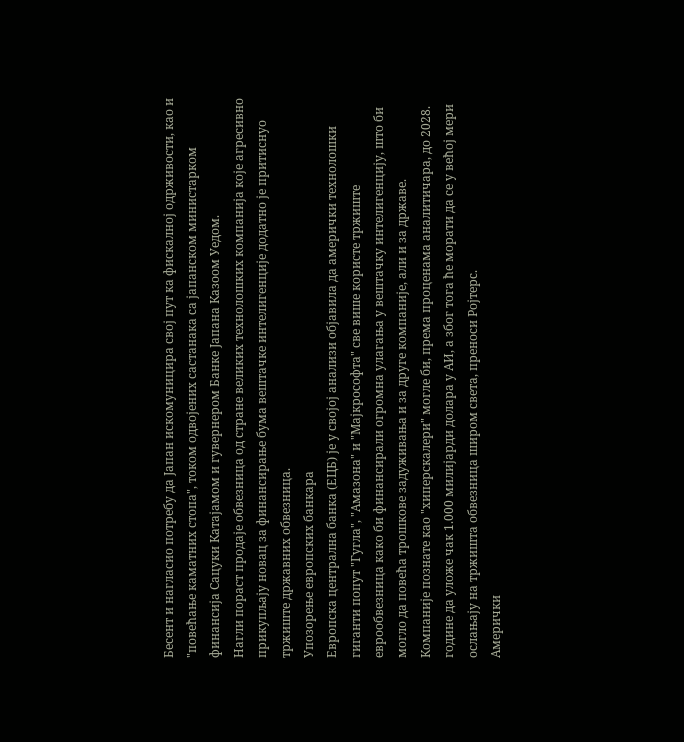Бесент и нагласио потребу да Јапан искомуницира свој пут ка фискалној одрживости, као и "повећање каматних стопа", током одвојених састанака са јапанском министарком финансија Сацуки Катајамом и гувернером Банке Јапана Казоом Уедом.
Нагли пораст продаје обвезница од стране великих технолошких компанија које агресивно прикупљају новац за финансирање бума вештачке интелигенције додатно је притиснуо тржиште државних обвезница.
Упозорење европских банкара
Европска централна банка (ЕЦБ) је у својој анализи објавила да амерички технолошки гиганти попут "Гугла", "Амазона" и "Мајкрософта" све више користе тржиште еврообвезница како би финансирали огромна улагања у вештачку интелигенцију, што би могло да повећа трошкове задуживања и за друге компаније, али и за државе.
Компаније познате као "хиперскалери" могле би, према проценама аналитичара, до 2028. године да уложе чак 1.000 милијарди долара у АИ, а због тога ће морати да се у већој мери ослањају на тржишта обвезница широм света, преноси Ројтерс.
Амерички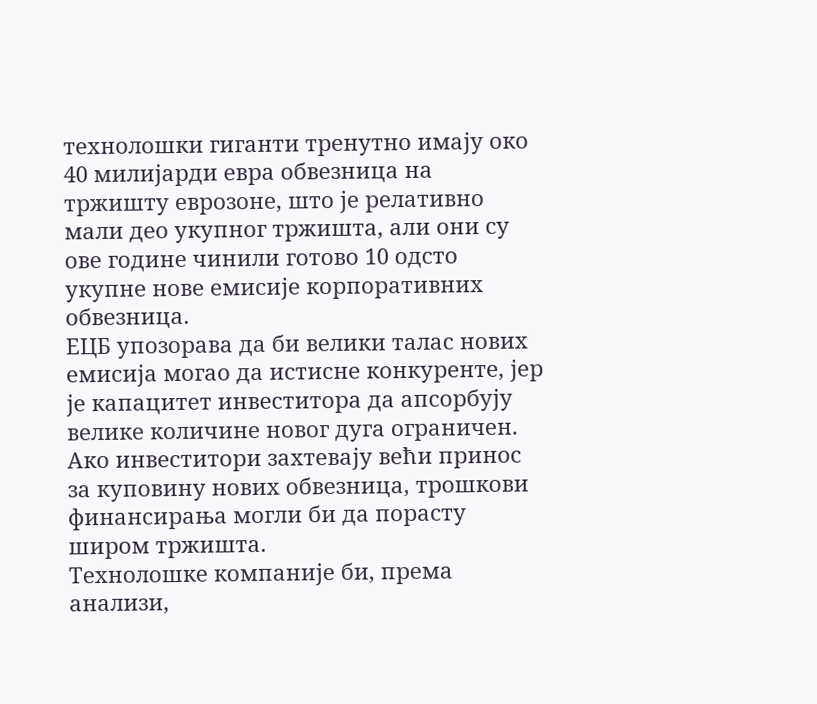технолошки гиганти тренутно имају око 40 милијарди евра обвезница на тржишту еврозоне, што је релативно мали део укупног тржишта, али они су ове године чинили готово 10 одсто укупне нове емисије корпоративних обвезница.
ЕЦБ упозорава да би велики талас нових емисија могао да истисне конкуренте, јер је капацитет инвеститора да апсорбују велике количине новог дуга ограничен. Ако инвеститори захтевају већи принос за куповину нових обвезница, трошкови финансирања могли би да порасту широм тржишта.
Технолошке компаније би, према анализи,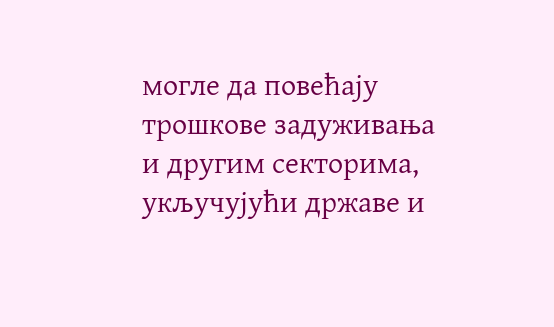могле да повећају трошкове задуживања и другим секторима, укључујући државе и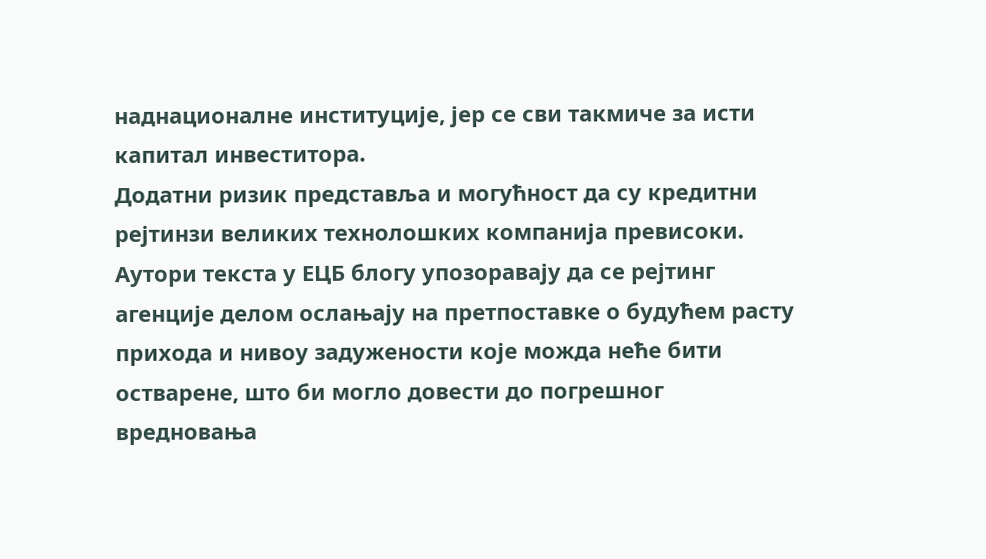наднационалне институције, јер се сви такмиче за исти капитал инвеститора.
Додатни ризик представља и могућност да су кредитни рејтинзи великих технолошких компанија превисоки.
Аутори текста у ЕЦБ блогу упозоравају да се рејтинг агенције делом ослањају на претпоставке о будућем расту прихода и нивоу задужености које можда неће бити остварене, што би могло довести до погрешног вредновања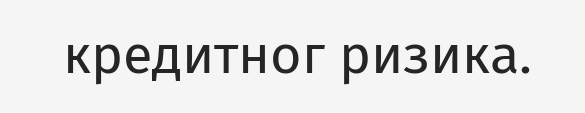кредитног ризика.